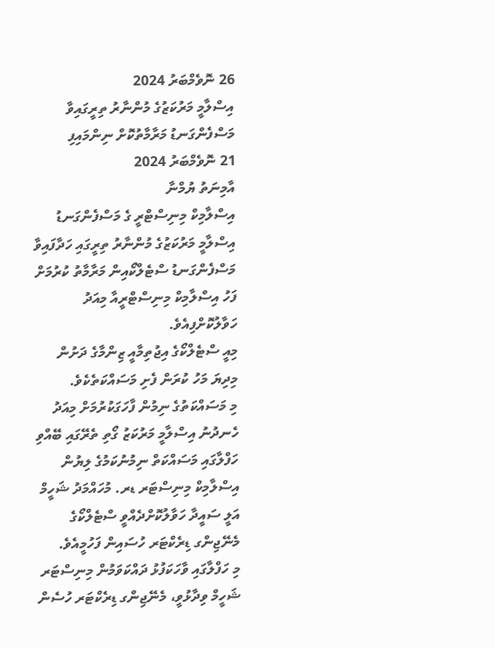26 ނޮވެމްބަރު 2024
އިސްލާމީ މަރުކަޒުގެ މުންނާރު ތިރީގައިވާ މަސްފެންގަނޑު މަރާމާތުކޮށް ނިންމައިފި
21 ނޮވެމްބަރު 2024
އާމިނަތު ޔުމްނާ
އިސްލާމިކް މިނިސްޓްރީ ގެ މަސްފެންގަނޑު
އިސްލާމީ މަރުކަޒުގެ މުންނާރު ތިރީގައި ހަދާފައިވާ މަސްފެންގަނޑު ސްޓެލްކޯއިން މަރާމާތު ކުރުމަށް ފަހު އިސްލާމިކް މިނިސްޓްރީއާ މިއަދު ހަވާލުކޮށްފިއެވެ.
މިއީ ސްޓެލްކޯގެ އިޖުތިމާއީ ޒިންމާގެ ދަށުން މިދިޔަ މަހު ކުރަން ފެށި މަސައްކަތެކެވެ.
މި މަސައްކަތުގެ ނިމުން ފާހަގަކުރުމަށް މިއަދު ހެނދުނު އިސްލާމީ މަރުކަޒު ގޯތި ތެރޭގައި ބޭއްވި ހަފްލާގައި މަސައްކަތް ނިމުނުކަމުގެ ލިޔުން އިސްލާމިކް މިނިސްޓަރ ޑރ. މުހައްމަދު ޝަހީމް އަލީ ސައީދާ ހަވާލުކޮށްދެއްވީ ސްޓެލްކޯގެ މެނޭޖިންގ ޑިރެކްޓަރ ހުސައިން ފަހުމީއެވެ.
މި ހަފްލާގައި ވާހަކަފުޅު ދައްކަވަމުން މިނިސްޓަރ ޝަހީމް ވިދާޅުވީ، މެނޭޖިންގ ޑިރެކްޓަރ ހުސެން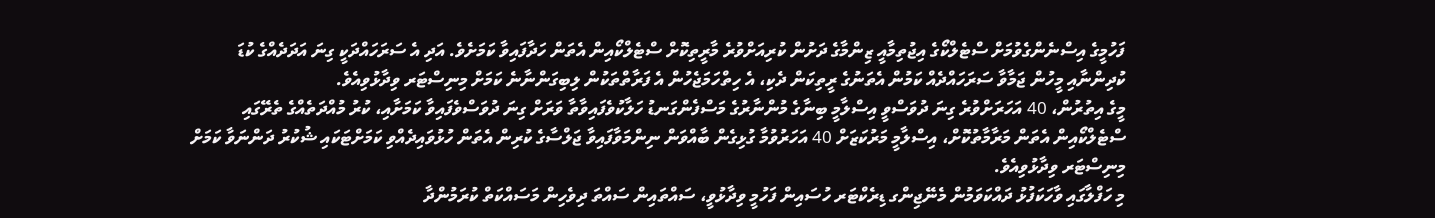ފަހުމީގެ އިސްނެންގެވުމަށް ސްޓެލްކޯގެ އިޖުތިމާއީ ޒިންމާގެ ދަށުން ކުރިއަށްވުރެ މާރީތިކޮށް ސްޓެލްކޯއިން އެތަން ހަދާފައިވާ ކަމަށެވެ. އަދި އެ ސަރަހައްދަކީ ގިނަ އަދަދެއްގެ ކުޑަ ކުދިންނާއި މީހުން ޖަމާވާ ސަރަހައްދެއް ކަމުން އެތަނުގެ ރީތިކަން ދެކި، އެ ހިތްހަމަޖެހުން އެ ފަރާތްތަކުން ލިބިގަންނާނެ ކަމަށް މިނިސްޓަރ ވިދާޅުވިއެވެ.
މީގެ އިތުރުން، 40 އަހަރަށްވުރެ ގިނަ ދުވަސްވީ އިސްލާމީ ބިނާގެ މުންނާރުގެ މަސްފެންގަނޑު ހަލާކުވެފައިވާތާ ވަރަށް ގިނަ ދުވަސްވެފައިވާ ކަމަށާއި، ކުރު މުއްދަތެއްގެ ތެރޭގައި ސްޓެލްކޯއިން އެތަން މަރާމާތުކޮށް، އިސްލާމީ މަރުކަޒަށް 40 އަހަރުވުމާ ގުޅިގެން ބާއްވަން ނިންމަވާފައިވާ ޖަލްސާގެ ކުރިން އެތަން ހުޅުވައިދެއްވި ކަމަށްޓަކައި ޝުކުރު ދަންނަވާ ކަމަށް މިނިސްޓަރ ވިދާޅުވިއެވެ.
މި ހަފްލާގައި ވާހަކަފުޅު ދައްކަވަމުން މެނޭޖިންގ ޑިރެކްޓަރ ހުސައިން ފަހުމީ ވިދާޅުވީ، ސައްތައިން ސައްތަ ދިވެހިން މަސައްކަތް ކުރަމުންދާ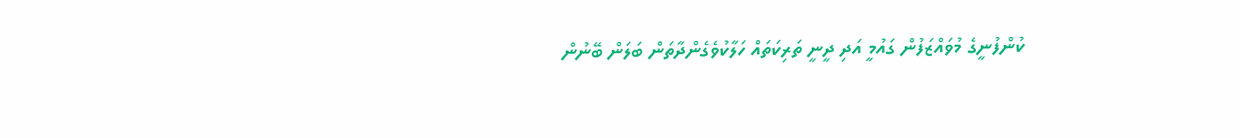ކުންފުނީގެ މުވައްޒަފުން ގައުމީ އަދި ދީނީ ތަރިކަތައް ހަލާކުވެގެންދާތަން ބަލަން ބޭނުން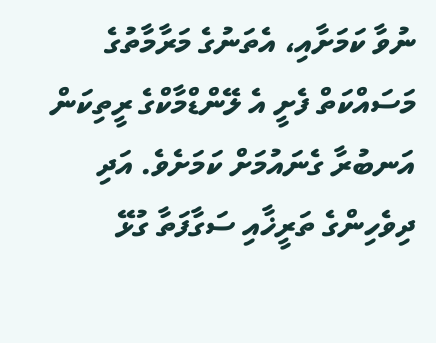ނުވާ ކަމަށާއި، އެތަނުގެ މަރާމާތުގެ މަސައްކަތް ފެށީ އެ ލޭންޑްމާކްގެ ރީތިކަން އަނބުރާ ގެނައުމަށް ކަމަށެވެ. އަދި ދިވެހިންގެ ތަރީޚާއި ސަގާފަތާ ގުޅޭ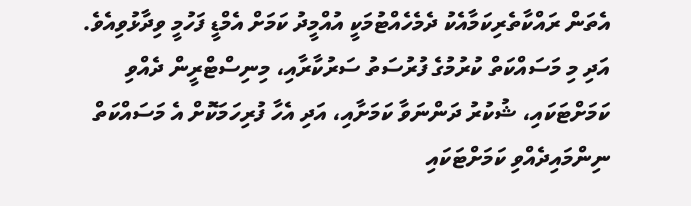އެތަން ރައްކާތެރިކަމާއެކު ދެމެހެއްޓުމަކީ އުއްމީދު ކަމަށް އެމްޑީ ފަހުމީ ވިދާޅުވިއެވެ.
އަދި މި މަސައްކަތް ކުރުމުގެ ފުރުސަތު ސަރުކާރާއި، މިނިސްޓްރީން ދެއްވި ކަމަށްޓަކައި، ޝުކުރު ދަންނަވާ ކަމަށާއި، އަދި އެހާ ފުރިހަމަކޮށް އެ މަސައްކަތް ނިންމައިދެއްވި ކަމަށްޓަކައި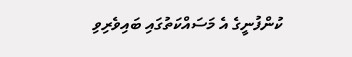ކުންފުނީގެ އެ މަސައްކަތުގައި ބައިވެރިވި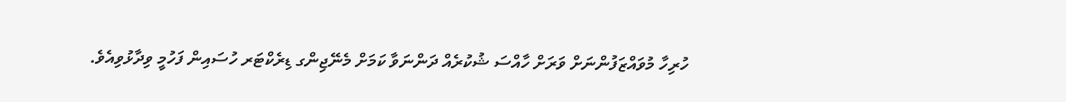ހުރިހާ މުވައްޒަފުންނަށް ވަރަށް ހާއްސަ ޝުކުރެއް ދަންނަވާ ކަމަށް މެނޭޖިންގ ޑިރެކްޓަރ ހުސައިން ފަހުމީ ވިދާޅުވިއެވެ.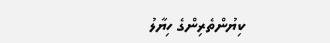ކިޔުންތެރިންގެ ހިޔާލު